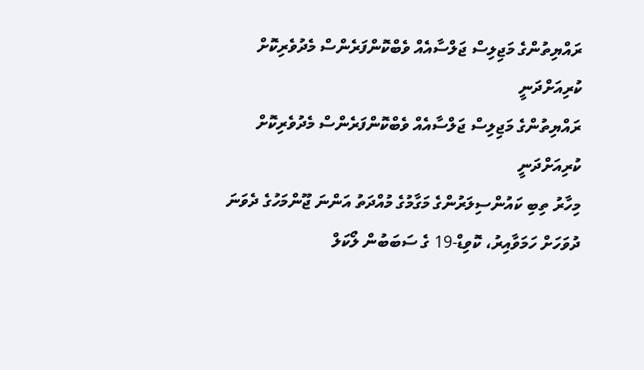ރައްޔިތުންގެ މަޖިލިސް ޖަލްސާއެއް ވެބްކޮންފަރެންސް މެދުވެރިކޮށް ކުރިއަށްދަނީ
ރައްޔިތުންގެ މަޖިލިސް ޖަލްސާއެއް ވެބްކޮންފަރެންސް މެދުވެރިކޮށް ކުރިއަށްދަނީ
މިހާރު ތިބި ކައުންސިލަރުންގެ މަގާމުގެ މުއްދަތު އަންނަ ޖޫންމަހުގެ ދެވަނަ ދުވަހަށް ހަމަވާއިރު، ކޮވިޑް-19 ގެ ސަބަބުން ލޯކަލް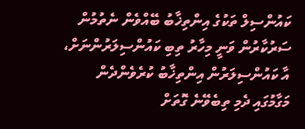ކައުންސިލް ތަކުގެ އިންތިޚާބު ބޭއްވެން ނެތުމުން ސަރުކާރުން ވަނީ މިހާރު ތިބި ކައުންސިލަރުންނަށް، އާ ކައުންސިލަރުން އިންތިޚާބު ކުރެވެންދެން މަގާމުގައި ދެމި ތިބެވޭނެ ގޮތަށް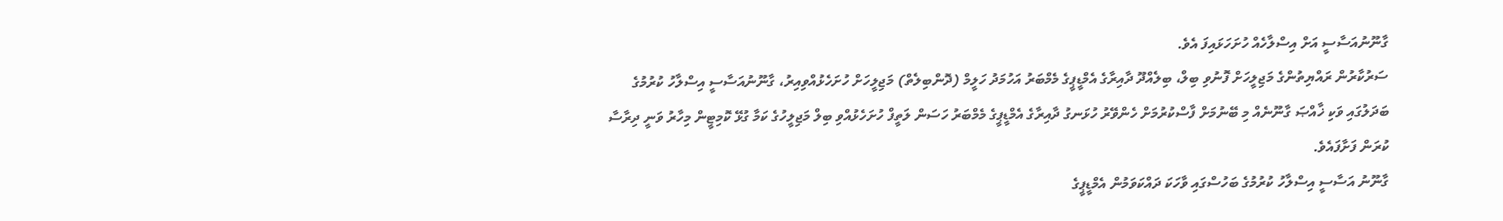ގާނޫނުއަސާސީ އަށް އިސްލާހެއް ހުށަހަޅައިފަ އެވެ.
ސަރުކާރުން ރައްޔިތުންގެ މަޖިލީހަށް ފޮނުވި ބިލް، ބިލެއްދޫ ދާއިރާގެ އެމްޑީޕީގެ މެމްބަރު އަހުމަދު ހަލީމް (ދޮންބިލެތް) މަޖިލީހަށް ހުށަހެޅުއްވިއިރު، ގާނޫނުއަސާސީ އިސްލާހު ކުރުމުގެ ބަދަލުގައި ވަކި ޚާއްޞަ ގާނޫނެއް މި ބޭނުމަށް ފާސްކުރުމަށް ހެންވޭރު ހުޅަނގު ދާއިރާގެ އެމްޑީޕީގެ މެމްބަރު ހަސަން ލަތީފް ހުށަހެޅުއްވި ބިލް މަޖިލީހުގެ ކަމާ ގުޅޭ ކޮމިޓީން މިހާރު ވަނީ ދިރާސާ ކުރަން ފަށާފައެވެ.
ގާނޫނު އަސާސީ އިސްލާހު ކުރުމުގެ ބަހުސްގައި ވާހަކަ ދައްކަވަމުން އެމްޑީޕީގެ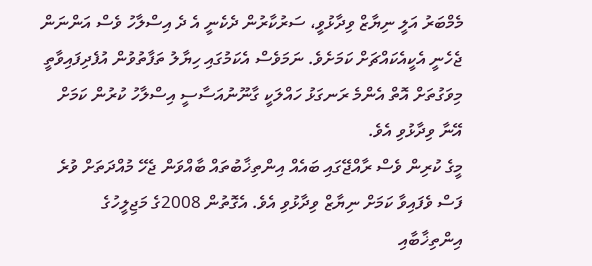މެމްބަރު އަލީ ނިޔާޒް ވިދާޅުވީ، ސަރުކާރުން ދެކެނީ އެ ދެ އިސްލާހު ވެސް އަންނަން ޖެހެނީ އެކީއެކައްޗަށް ކަމަށެވެ. ނަމަވެސް އެކަމުގައި ހިޔާލު ތަފާތުވުން އުފެދިފައިވާތީ މިވަގުތަށް އޮތް އެންމެ ރަނގަޅު ހައްލަކީ ގާނޫނުއަސާސީ އިސްލާހު ކުރުން ކަމަށް އޭނާ ވިދާޅުވި އެވެ.
މީގެ ކުރިން ވެސް ރާއްޖޭގައި ބައެއް އިންތިޚާބުތައް ބާއްވަން ޖެހޭ މުއްދަތަށް ވުރެ ފަސް ވެފައިވާ ކަމަށް ނިޔާޒް ވިދާޅުވި އެވެ. އެގޮތުން 2008ގެ މަޖިލީހުގެ އިންތިޚާބާއި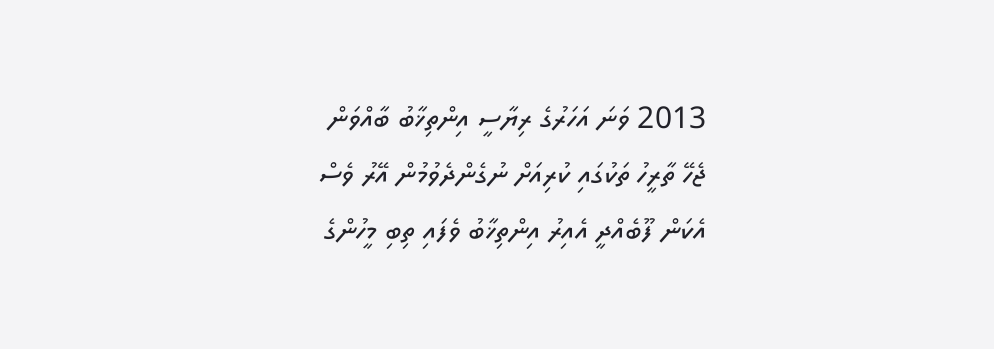2013 ވަނަ އަހަރުގެ ރިޔާސީ އިންތިޚާބު ބާއްވަން ޖެހޭ ތާރީހު ތަކުގައި ކުރިއަށް ނުގެންދެވުމުން އޭރު ވެސް އެކަން ފޫބެއްދީ އެއިރު އިންތިޚާބު ވެފައި ތިބި މީހުންގެ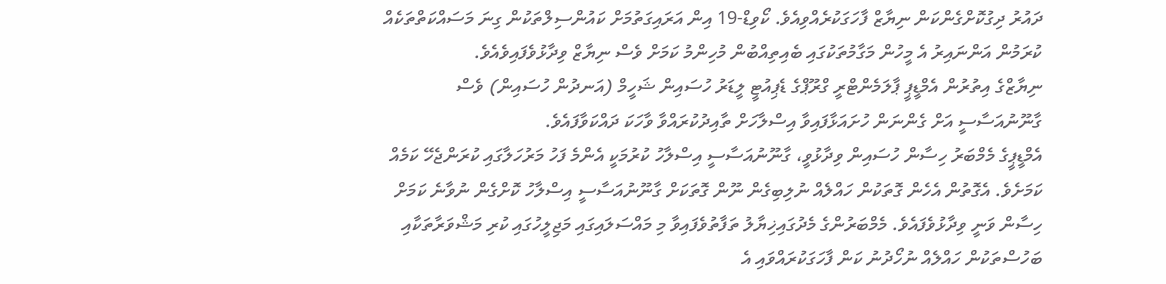ދައުރު ދިގުކޮށްގެންކަން ނިޔާޒް ފާހަގަކުރެއްވިއެވެ. ކޯވިޑް-19 އިން އަރައިގަތުމަށް ކައުންސިލްތަކުން ގިނަ މަސައްކަތްތަކެއް ކުރަމުން އަންނައިރު އެ މީހުން މަގާމުތަކުގައި ބެއިތިއްބުން މުހިންމު ކަމަށް ވެސް ނިޔާޒް ވިދާޅުވެފައިވެއެވެ.
ނިޔާޒްގެ އިތުރުން އެމްޑީޕީ ޕާލަމެންޓްރީ ގްރޫޕްގެ ޑެޕިއުޓީ ލީޑަރު ހުސައިން ޝަހީމް (އަނދުން ހުސައިން) ވެސް ގާނޫނުއަސާސީ އަށް ގެންނަން ހުށައަޅާފައިވާ އިސްލާހަށް ތާއިދުކުރައްވާ ވާހަކަ ދައްކަވާފައެވެ.
އެމްޑީޕީގެ މެމްބަރު ހިސާން ހުސައިން ވިދާޅުވީ، ގާނޫނުއަސާސީ އިސްލާހު ކުރުމަކީ އެންމެ ފަހު މަރުހަލާގައި ކުރަންޖެހޭ ކަމެއް ކަމަށެވެ. އެގޮތުން އެހެން ގޮތަކުން ހައްލެއް ނުލިބިގެން ނޫން ގޮތަކަށް ގާނޫނުއަސާސީ އިސްލާހު ކޮށްގެން ނުވާނެ ކަމަށް ހިސާން ވަނީ ވިދާޅުވެފައެވެ. މެމްބަރުންގެ މެދުގައިޚިޔާލު ތަފާތުވެފައިވާ މި މައްސަލައިގައި މަޖިލީހުގައި ކުރި މަޝްވަރާތަކާއި ބަހުސްތަކުން ހައްލެއް ނުހޯދުނު ކަން ފާހަގަކުރައްވައި އެ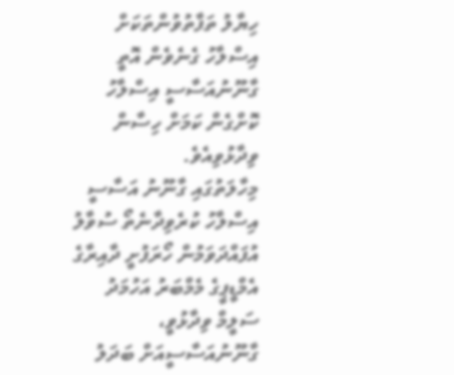ހިޔާލު ތަފާތުވުންތަކަށް އިސްލާހު ގެނެވެން އޮތީ ގާނޫނުއަސާސީ އިސްލާހު ކޮށްގެން ކަމަށް ހިސާން ވިދާޅުވިއެވެ.
މިހާލަތުގައި ގާނޫނު އަސާސީ އިސްލާހު ކުރެވިދާނެތޯ ސުވާލު އުފައްދަވަމުން ހޯރަފުށީ ދާއިރާގެ އެމްޑީޕީގެ މެމްބަރު އަހުމަދު ސަލީމް ވިދާޅުވީ، ގާނޫނުއަސާސީއަށް ބަދަލު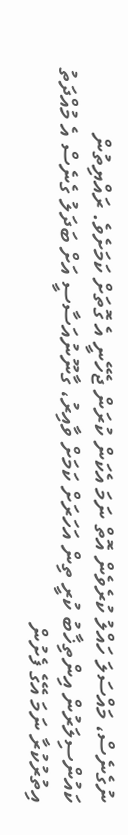ނުގެނެސް، މައްސަލަ ހައްލު ކުރެވެން އޮތް ނަމަ އެކަން ކުރަން ޖެހޭނީ އެ ގޮތަށް ކަމަށެވެ. ރައްޔިތުން ކައުންސިލަރުން އިންތިޚާބު ކުރީ ތިން އަހަރަށް ކަމަށް ވާއިރު، ގާނޫނުއަސާސީ އަށް ބަދަލު ގެނެސް އެ މުއްދަތު އިތުރުކުރާ ނަމަ އޭގެ ފެށުން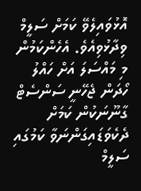އޮޅުވައިލެވޭ ކަމަށް ސަލީމް ވިދާޅުވިއެވެ. އެހެންކަމުން މި މައްސަލަ އަށް ހައްލު ހޯދަން ޖެހޭނީ ސަންސެޓް ގާނޫނަކުން ކަމަށް ދެކެވަޑައިގަންނަވާ ކަމުގައި ސަލީމް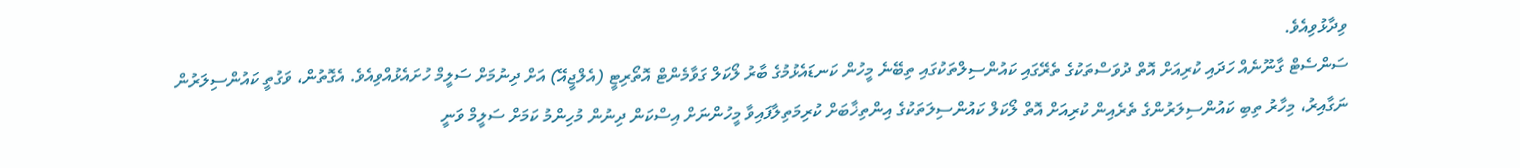ވިދާޅުވިއެވެ.
ސަންސެޓް ގާނޫނެއް ހަދައި ކުރިއަށް އޮތް ދުވަސްތަކުގެ ތެރޭގައި ކައުންސިލްތަކުގައި ތިބޭނެ މީހުން ކަނޑައެޅުމުގެ ބާރު ލޯކަލް ގަވާމެންޓް އޮތޯރިޓީ (އެލްޖީއޭ) އަށް ދިނުމަށް ސަލީމް ހުށައެޅުއްވިއެވެ. އެގޮތުން، ވަގުތީ ކައުންސިލަރުން ނަގާއިރު، މިހާރު ތިބި ކައުންސިލަރުންގެ ތެރެއިން ކުރިއަށް އޮތް ލޯކަލް ކައުންސިލަތަކުގެ އިންތިޚާބަށް ކުރިމަތިލާފައިވާ މީހުންނަށް އިސްކަން ދިނުން މުހިންމު ކަމަށް ސަލީމް ވަނީ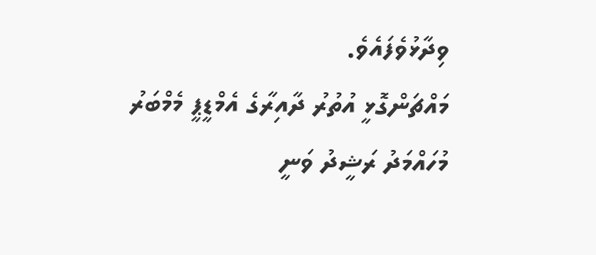ވިދާޅުވެފައެވެ.
މައްޗަންގޮޅީ އުތުރު ދާއިރާގެ އެމްޑީޕީ މެމްބަރު މުހައްމަދު ރަޝީދު ވަނީ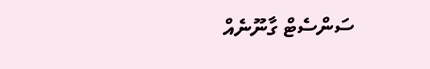ސަންސެޓް ގާނޫނެއް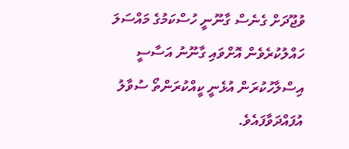ވުޖޫދަށް ގެނެސް ގާނޫނީ ހުސްކަމުގެ މައްސަލަ ހައްލުކުރެވެން އޮށްވައި ގާނޫނު އަސާސީ އިސްލާހުކުރަން އުޅެނީ ކީއްކުރަންތޯ ސުވާލު އުފައްދަވާފައެވެ.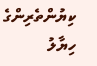ކިޔުންތެރިންގެ ހިޔާލު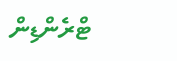ޓްރެންޑިން